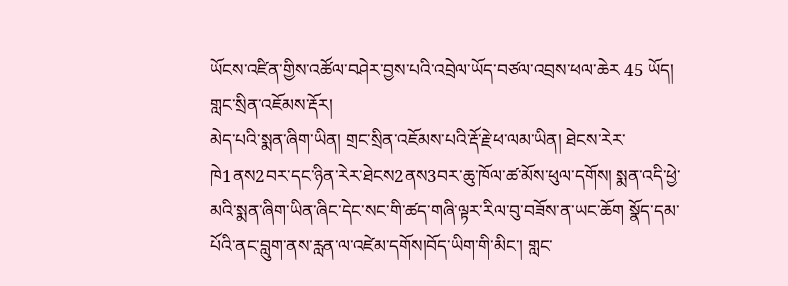ཡོངས་འཛིན་གྱིས་འཚོལ་བཤེར་བྱས་པའི་འབྲེལ་ཡོད་བཙལ་འབྲས་ཕལ་ཆེར 45 ཡོད།
གླང་སྲིན་འཇོམས་རྡོར།
མེད་པའི་སྨན་ཞིག་ཡིན། གྲང་སྲིན་འཇོམས་པའི་རྡོ་རྗེ་ཕ་ལམ་ཡིན། ཐེངས་རེར་ཁེ1ནས2བར་དང་ཉིན་རེར་ཐེངས2ནས3བར་ཆུ་ཁོལ་ཚ་མོས་ཕུལ་དགོས། སྨན་འདི་ཕྱེ་མའི་སྨན་ཞིག་ཡིན་ཞིང་དེང་སང་གི་ཚད་གཞི་ལྟར་རིལ་བུ་བཟོས་ན་ཡང་ཆོག སྣོད་དམ་པོའི་ནང་བླུག་ནས་རླན་ལ་འཛེམ་དགོས།བོད་ཡིག་གི་མིང་། གླང་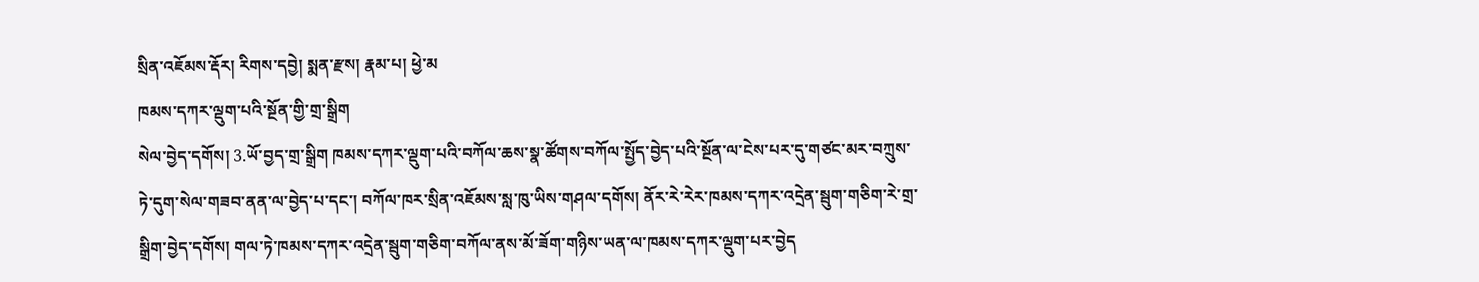སྲིན་འཇོམས་རྡོར། རིགས་དབྱེ། སྨན་རྫས། རྣམ་པ། ཕྱེ་མ
ཁམས་དཀར་ལྡུག་པའི་སྔོན་གྱི་གྲ་སྒྲིག
སེལ་བྱེད་དགོས། 3.ཡོ་བྱད་གྲ་སྒྲིག ཁམས་དཀར་ལྡུག་པའི་བཀོལ་ཆས་སྣ་ཚོགས་བཀོལ་སྤྱོད་བྱེད་པའི་སྔོན་ལ་ངེས་པར་དུ་གཙང་མར་བཀྲུས་ཏེ་དུག་སེལ་གཟབ་ནན་ལ་བྱེད་པ་དང་། བཀོལ་ཁར་སྲིན་འཇོམས་སླ་ཁུ་ཡིས་གཤལ་དགོས། ནོར་རེ་རེར་ཁམས་དཀར་འདྲེན་སྦུག་གཅིག་རེ་གྲ་སྒྲིག་བྱེད་དགོས། གལ་ཏེ་ཁམས་དཀར་འདྲེན་སྦུག་གཅིག་བཀོལ་ནས་མོ་ཟོག་གཉིས་ཡན་ལ་ཁམས་དཀར་ལྡུག་པར་བྱེད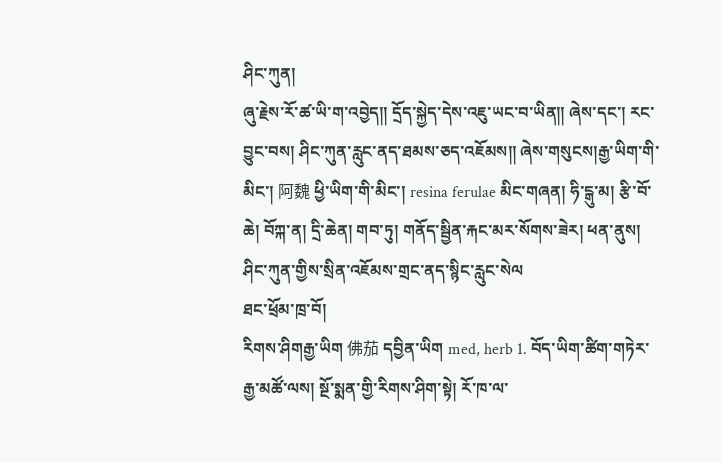ཤིང་ཀུན།
ཞུ་རྗེས་རོ་ཚ་ཡི་ག་འབྱེད༎ དྲོད་སྐྱེད་དེས་འཇུ་ཡང་བ་ཡིན༎ ཞེས་དང་། རང་བྱུང་བས། ཤིང་ཀུན་རླུང་ནད་ཐམས་ཅད་འཇོམས༎ ཞེས་གསུངས།རྒྱ་ཡིག་གི་མིང་། 阿魏 ཕྱི་ཡིག་གི་མིང་། resina ferulae མིང་གཞན། ཧི་ངྒུ་མ། རྩི་བོ་ཆེ། བོཀྐ་ན། དྲི་ཆེན། གབ་ཏུ། གནོད་སྦྱིན་རྐང་མར་སོགས་ཟེར། ཕན་ནུས། ཤིང་ཀུན་གྱིས་སྲིན་འཇོམས་གྲང་ནད་སྙིང་རླུང་སེལ
ཐང་ཕྲོམ་ཁྲ་བོ།
རིགས་ཤིགརྒྱ་ཡིག 佛茄 དབྱིན་ཡིག med, herb 1. བོད་ཡིག་ཚིག་གཏེར་རྒྱ་མཚོ་ལས། སྔོ་སྨན་གྱི་རིགས་ཤིག་སྟེ། རོ་ཁ་ལ་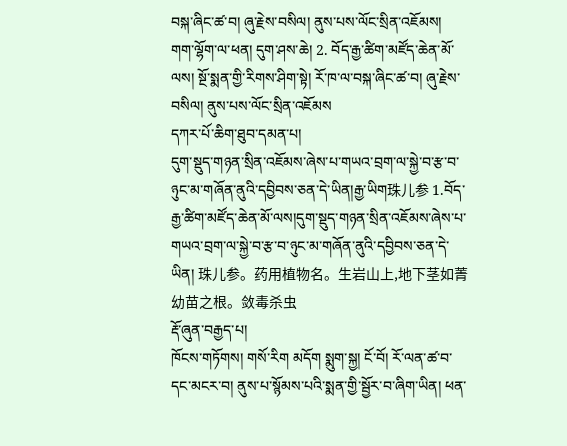བསྐ་ཞིང་ཚ་བ། ཞུ་རྗེས་བསིལ། ནུས་པས་ལོང་སྲིན་འཇོམས། གག་ལྷོག་ལ་ཕན། དུག་ཤས་ཆེ། 2. བོད་རྒྱ་ཚིག་མཛོད་ཆེན་མོ་ལས། སྔོ་སྨན་གྱི་རིགས་ཤིག་སྟེ། རོ་ཁ་ལ་བསྐ་ཞིང་ཚ་བ། ཞུ་རྗེས་བསིལ། ནུས་པས་ལོང་སྲིན་འཇོམས
དཀར་པོ་ཆིག་ཐུབ་དམན་པ།
དུག་སྡུད་གཉན་སྲིན་འཇོམས་ཞེས་པ་གཡའ་བྲག་ལ་སྐྱེ་བ་རྩ་བ་ཉུང་མ་གཞོན་ནུའི་དབྱིབས་ཅན་དེ་ཡིན།རྒྱ་ཡིག珠儿参 1.བོད་རྒྱ་ཚིག་མཛོད་ཆེན་མོ་ལས།དུག་སྡུད་གཉན་སྲིན་འཇོམས་ཞེས་པ་གཡའ་བྲག་ལ་སྐྱེ་བ་རྩ་བ་ཉུང་མ་གཞོན་ནུའི་དབྱིབས་ཅན་དེ་ཡིན། 珠儿参。药用植物名。生岩山上,地下茎如菁幼苗之根。敛毒杀虫
རྡོ་ཞུན་བརྒྱད་པ།
ཁོངས་གཏོགས། གསོ་རིག མདོག སྨུག་སྐྱ། ངོ་བོ། རོ་ལན་ཚ་བ་དང་མངར་བ། ནུས་པ་སྙོམས་པའི་སྨན་གྱི་སྦྱོར་བ་ཞིག་ཡིན། ཕན་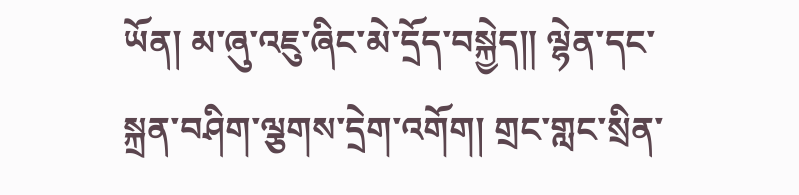ཡོན། མ་ཞུ་འཇུ་ཞིང་མེ་དྲོད་བསྐྱེད༎ ལྷེན་དང་སྐྲན་བཤིག་ལྕགས་དྲེག་འགོག། གྲང་གླང་སྲིན་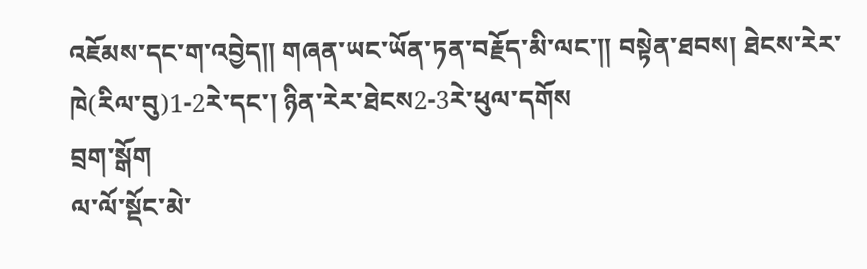འཇོམས་དང་ག་འབྱེད༎ གཞན་ཡང་ཡོན་ཏན་བརྗོད་མི་ལང་༎ བསྟེན་ཐབས། ཐེངས་རེར་ཁེ(རིལ་བུ)1-2རེ་དང་། ཉིན་རེར་ཐེངས2-3རེ་ཕུལ་དགོས
བྲག་སྒོག
ལ་ལོ་སྡོང་མེ་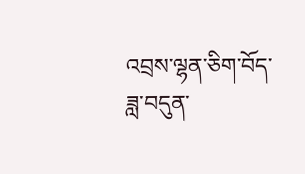འབྲས་ལྷན་ཅིག་བོད་ཟླ་བདུན་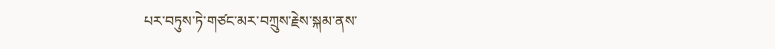པར་བཏུས་ཏེ་གཙང་མར་བཀྲུས་རྗེས་སྐམ་ནས་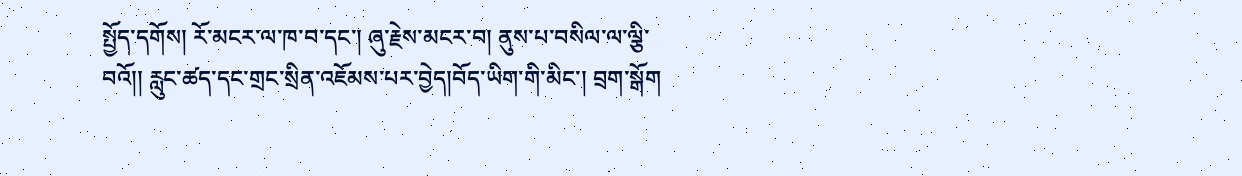སྤྱོད་དགོས། རོ་མངར་ལ་ཁ་བ་དང་། ཞུ་རྗེས་མངར་བ། ནུས་པ་བསིལ་ལ་ལྕི་བའོ།། རླུང་ཚད་དང་གྲང་སྲིན་འཇོམས་པར་བྱེད།བོད་ཡིག་གི་མིང་། བྲག་སྒོག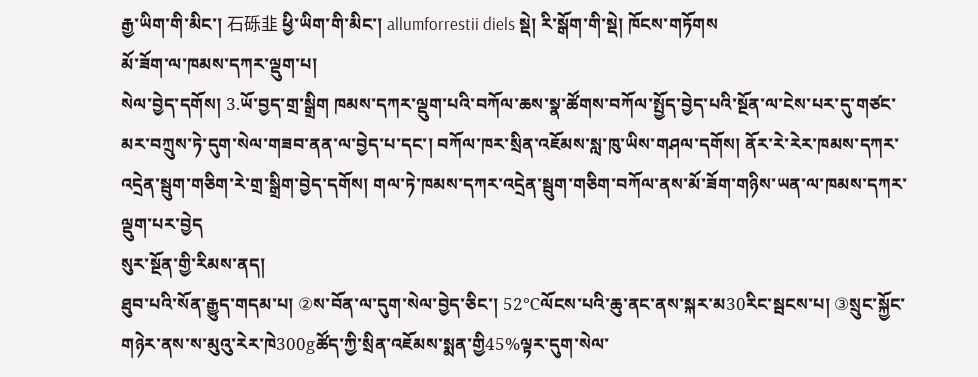རྒྱ་ཡིག་གི་མིང་། 石砾韭 ཕྱི་ཡིག་གི་མིང་། allumforrestii diels སྡེ། རི་སྒོག་གི་སྡེ། ཁོངས་གཏོགས
མོ་ཟོག་ལ་ཁམས་དཀར་ལྡུག་པ།
སེལ་བྱེད་དགོས། 3.ཡོ་བྱད་གྲ་སྒྲིག ཁམས་དཀར་ལྡུག་པའི་བཀོལ་ཆས་སྣ་ཚོགས་བཀོལ་སྤྱོད་བྱེད་པའི་སྔོན་ལ་ངེས་པར་དུ་གཙང་མར་བཀྲུས་ཏེ་དུག་སེལ་གཟབ་ནན་ལ་བྱེད་པ་དང་། བཀོལ་ཁར་སྲིན་འཇོམས་སླ་ཁུ་ཡིས་གཤལ་དགོས། ནོར་རེ་རེར་ཁམས་དཀར་འདྲེན་སྦུག་གཅིག་རེ་གྲ་སྒྲིག་བྱེད་དགོས། གལ་ཏེ་ཁམས་དཀར་འདྲེན་སྦུག་གཅིག་བཀོལ་ནས་མོ་ཟོག་གཉིས་ཡན་ལ་ཁམས་དཀར་ལྡུག་པར་བྱེད
སུར་སྔོན་གྱི་རིམས་ནད།
ཐུབ་པའི་སོན་རྒྱུད་གདམ་པ། ②ས་བོན་ལ་དུག་སེལ་བྱེད་ཅིང་། 52℃ལོངས་པའི་ཆུ་ནང་ནས་སྐར་མ30རིང་སྦངས་པ། ③སྲུང་སྐྱོང་གཉེར་ནས་ས་མུའུ་རེར་ཁེ300gཚོད་ཀྱི་སྲིན་འཇོམས་སྨན་གྱི45%ལྟར་དུག་སེལ་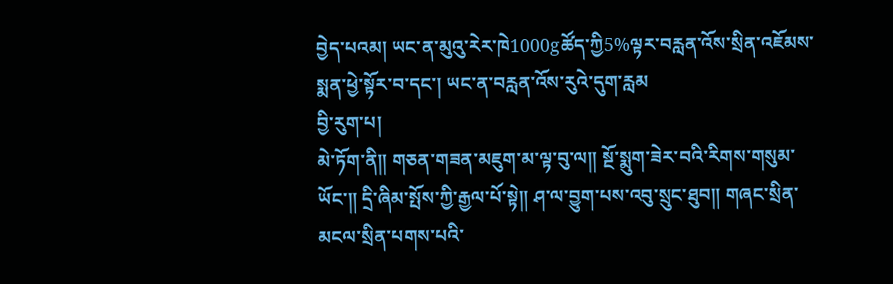བྱེད་པའམ། ཡང་ན་མུའུ་རེར་ཁེ1000gཚོད་ཀྱི5%ལྟར་བརླན་འོས་སྲིན་འཇོམས་སྨན་ཕྱེ་སྟོར་བ་དང་། ཡང་ན་བརླན་འོས་རུའེ་དུག་རླམ
བྱི་རུག་པ།
མེ་ཏོག་ནི༎ གཅན་གཟན་མཇུག་མ་ལྟ་བུ་ལ༎ སྔོ་སྨུག་ཟེར་བའི་རིགས་གསུམ་ཡོང་༎ དྲི་ཞིམ་སྤོས་ཀྱི་རྒྱལ་པོ་སྟེ༎ ཤ་ལ་བྱུག་པས་འབུ་སྲུང་ཐུབ༎ གཞང་སྲིན་མངལ་སྲིན་པགས་པའི་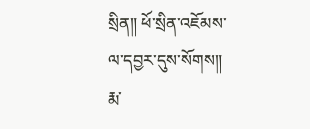སྲིན༎ ཕོ་སྲིན་འཇོམས་ལ་དབྱར་དུས་སོགས༎ རྨ་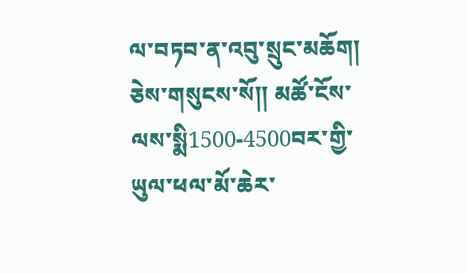ལ་བཏབ་ན་འབུ་སྲུང་མཆོག། ཅེས་གསུངས་སོ༎ མཚོ་ངོས་ལས་སྨི1500-4500བར་གྱི་ཡུལ་ཕལ་མོ་ཆེར་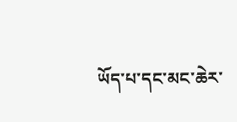ཡོད་པ་དང་མང་ཆེར་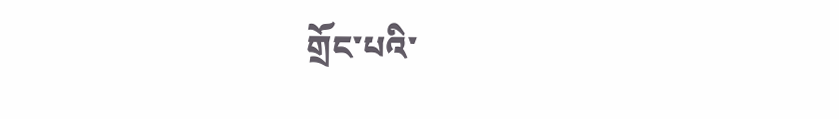གྲོང་པའི་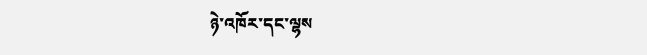ཉེ་འཁོར་དང་ལྷས